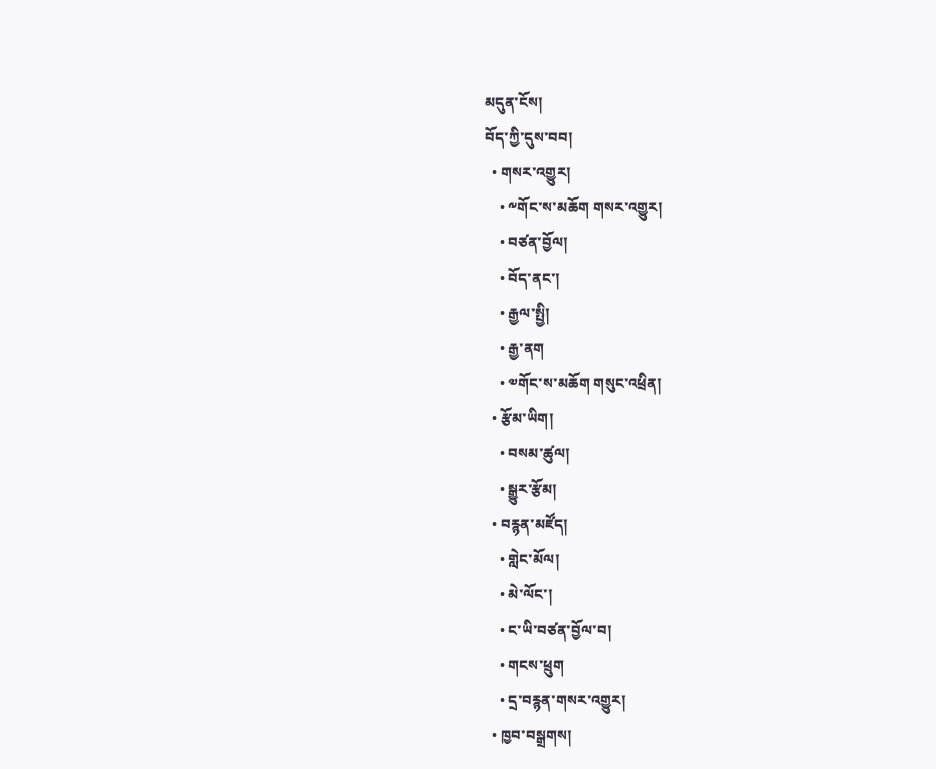མདུན་ངོས།
བོད་ཀྱི་དུས་བབ།
  • གསར་འགྱུར།
    • ༸གོང་ས་མཆོག གསར་འགྱུར།
    • བཙན་བྱོལ།
    • བོད་ནང་།
    • རྒྱལ་སྤྱི།
    • རྒྱ་ནག
    • ༧གོང་ས་མཆོག གསུང་འཕྲིན།
  • རྩོམ་ཡིག།
    • བསམ་ཚུལ།
    • སྒྱུར་རྩོམ།
  • བརྙན་མཛོད།
    • གླེང་མོལ།
    • མེ་ལོང་།
    • ང་ཡི་བཙན་བྱོལ་བ།
    • གངས་ཕྲུག
    • དྲ་བརྙན་གསར་འགྱུར།
  • ཁྱབ་བསྒྲགས།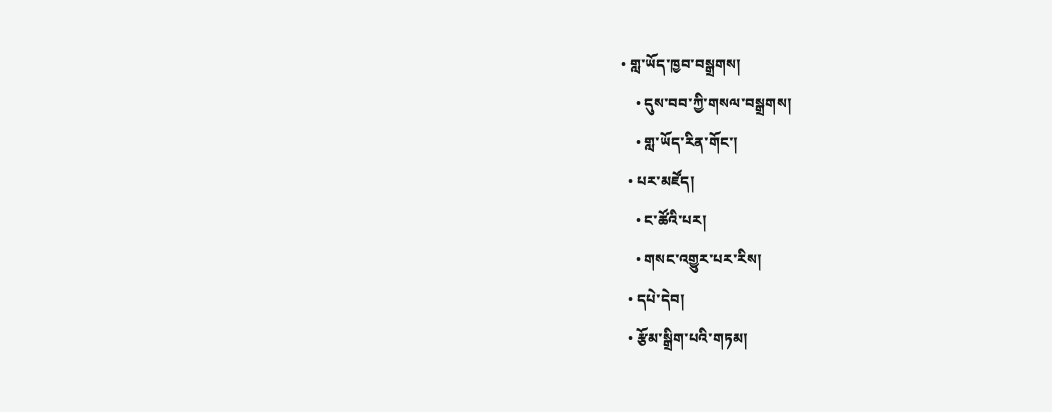• གླ་ཡོད་ཁྱབ་བསྒྲགས།
    • དུས་བབ་ཀྱི་གསལ་བསྒྲགས།
    • གླ་ཡོད་རིན་གོང་།
  • པར་མཛོད།
    • ང་ཚོའི་པར།
    • གསང་འགྱུར་པར་རིས།
  • དཔེ་དེབ།
  • རྩོམ་སྒྲིག་པའི་གཏམ།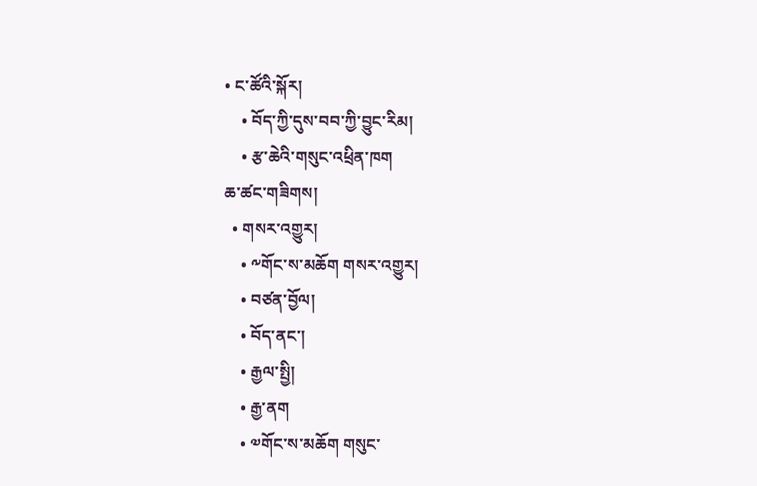• ང་ཚོའི་སྐོར།
    • བོད་ཀྱི་དུས་བབ་ཀྱི་བྱུང་རིམ།
    • རྩ་ཆེའི་གསུང་འཕྲིན་ཁག
ཆ་ཚང་གཟིགས།
  • གསར་འགྱུར།
    • ༸གོང་ས་མཆོག གསར་འགྱུར།
    • བཙན་བྱོལ།
    • བོད་ནང་།
    • རྒྱལ་སྤྱི།
    • རྒྱ་ནག
    • ༧གོང་ས་མཆོག གསུང་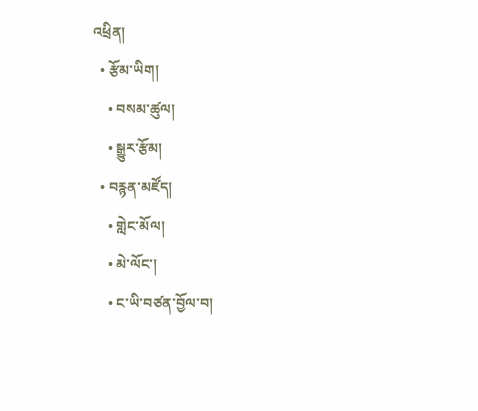འཕྲིན།
  • རྩོམ་ཡིག།
    • བསམ་ཚུལ།
    • སྒྱུར་རྩོམ།
  • བརྙན་མཛོད།
    • གླེང་མོལ།
    • མེ་ལོང་།
    • ང་ཡི་བཙན་བྱོལ་བ།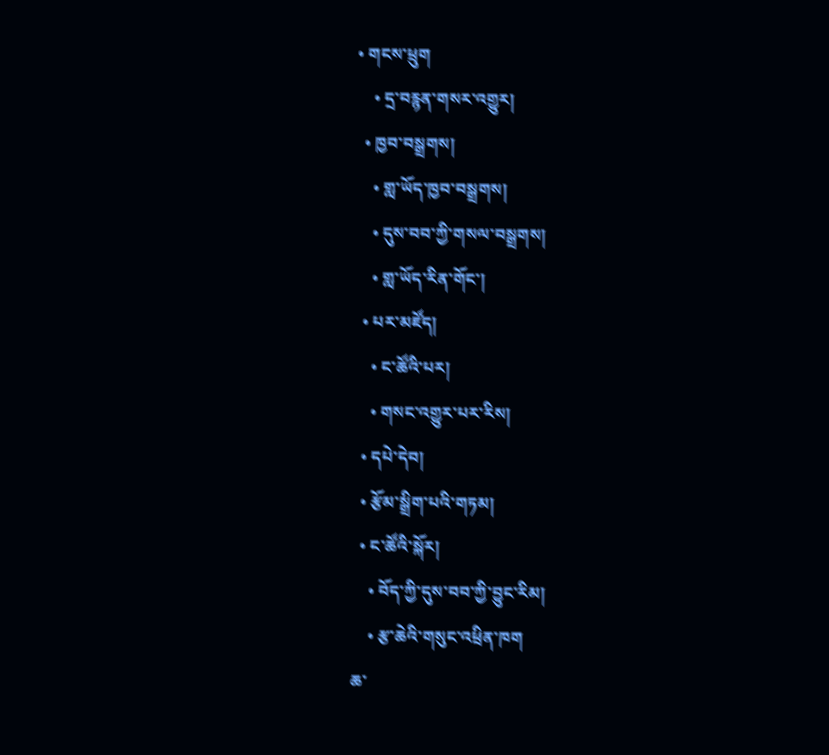• གངས་ཕྲུག
    • དྲ་བརྙན་གསར་འགྱུར།
  • ཁྱབ་བསྒྲགས།
    • གླ་ཡོད་ཁྱབ་བསྒྲགས།
    • དུས་བབ་ཀྱི་གསལ་བསྒྲགས།
    • གླ་ཡོད་རིན་གོང་།
  • པར་མཛོད།
    • ང་ཚོའི་པར།
    • གསང་འགྱུར་པར་རིས།
  • དཔེ་དེབ།
  • རྩོམ་སྒྲིག་པའི་གཏམ།
  • ང་ཚོའི་སྐོར།
    • བོད་ཀྱི་དུས་བབ་ཀྱི་བྱུང་རིམ།
    • རྩ་ཆེའི་གསུང་འཕྲིན་ཁག
ཆ་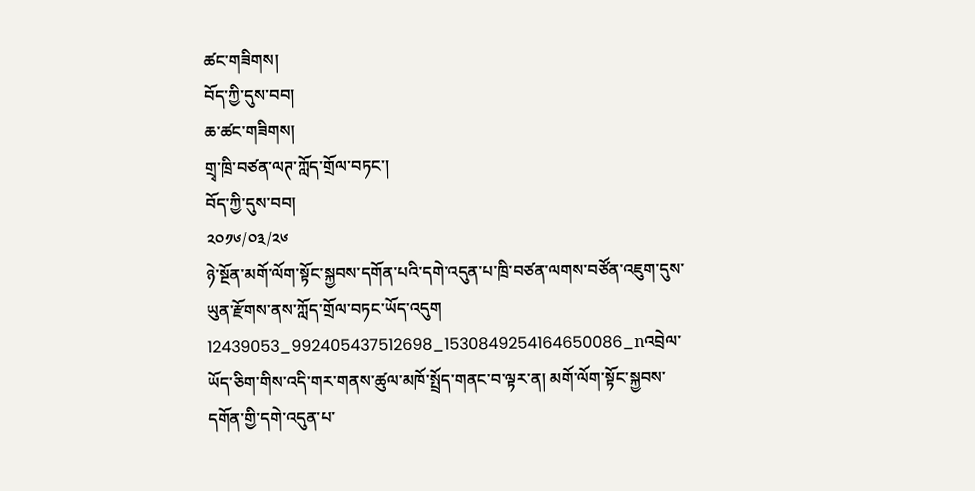ཚང་གཟིགས།
བོད་ཀྱི་དུས་བབ།
ཆ་ཚང་གཟིགས།
གྲྭ་ཁྲི་བཙན་ལཊ་ཀློད་གྲོལ་བཏང་།
བོད་ཀྱི་དུས་བབ།
༢༠༡༦/༠༣/༢༦
ཉེ་སྔོན་མགོ་ལོག་སྟོང་སྐྱབས་དགོན་པའི་དགེ་འདུན་པ་ཁྲི་བཙན་ལགས་བཙོན་འཇུག་དུས་ཡུན་རྫོགས་ནས་ཀློད་གྲོལ་བཏང་ཡོད་འདུག
12439053_992405437512698_1530849254164650086_nའབྲེལ་ཡོད་ཅིག་གིས་འདི་གར་གནས་ཚུལ་མཁོ་སྤྲོད་གནང་བ་ལྟར་ན། མགོ་ལོག་སྟོང་སྐྱབས་དགོན་གྱི་དགེ་འདུན་པ་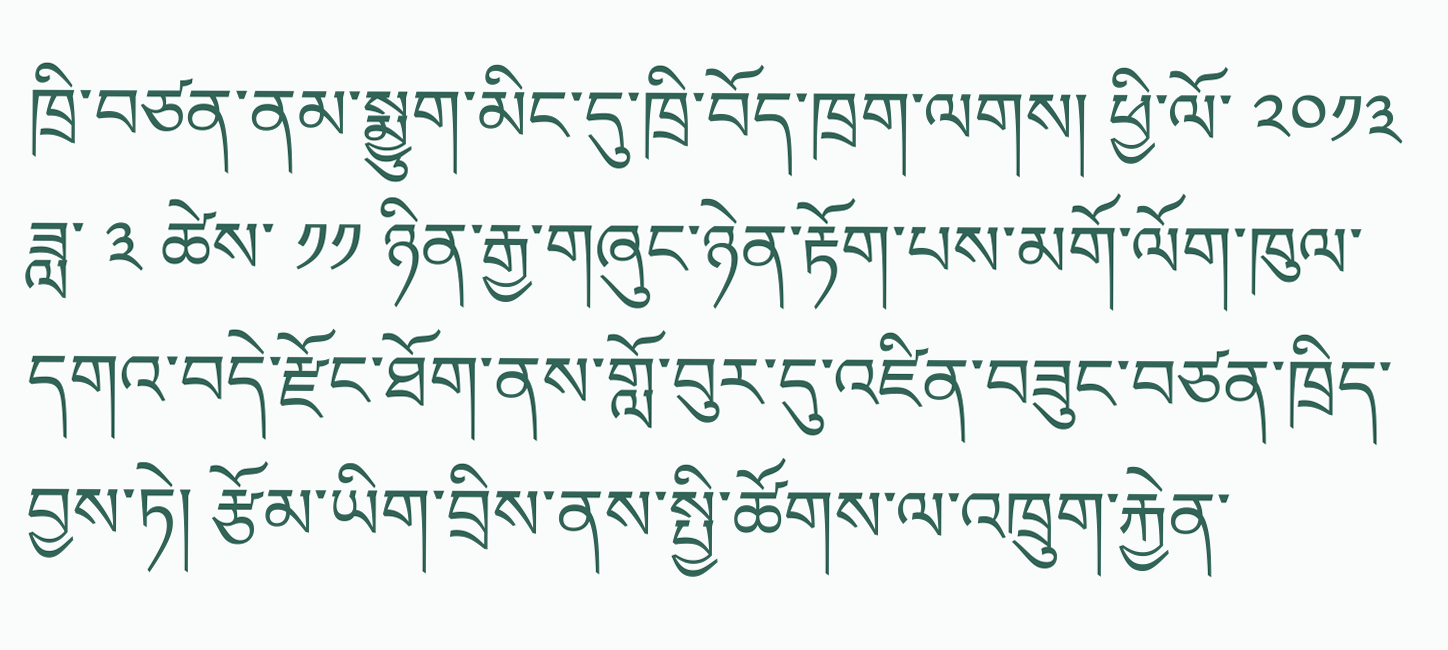ཁྲི་བཙན་ནམ་སྨྱུག་མིང་དུ་ཁྲི་བོད་ཁྲག་ལགས། ཕྱི་ལོ་ ༢༠༡༣ ཟླ་ ༣ ཚེས་ ༡༡ ཉིན་རྒྱ་གཞུང་ཉེན་རྟོག་པས་མགོ་ལོག་ཁུལ་དགའ་བདེ་རྫོང་ཐོག་ནས་གློ་བུར་དུ་འཛིན་བཟུང་བཙན་ཁྲིད་བྱས་ཏེ། རྩོམ་ཡིག་བྲིས་ནས་སྤྱི་ཚོགས་ལ་འཁྲུག་རྐྱེན་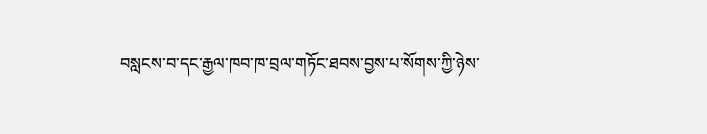བསླངས་བ་དང་རྒྱལ་ཁབ་ཁ་བྲལ་གཏོང་ཐབས་བྱས་པ་སོགས་ཀྱི་ཉེས་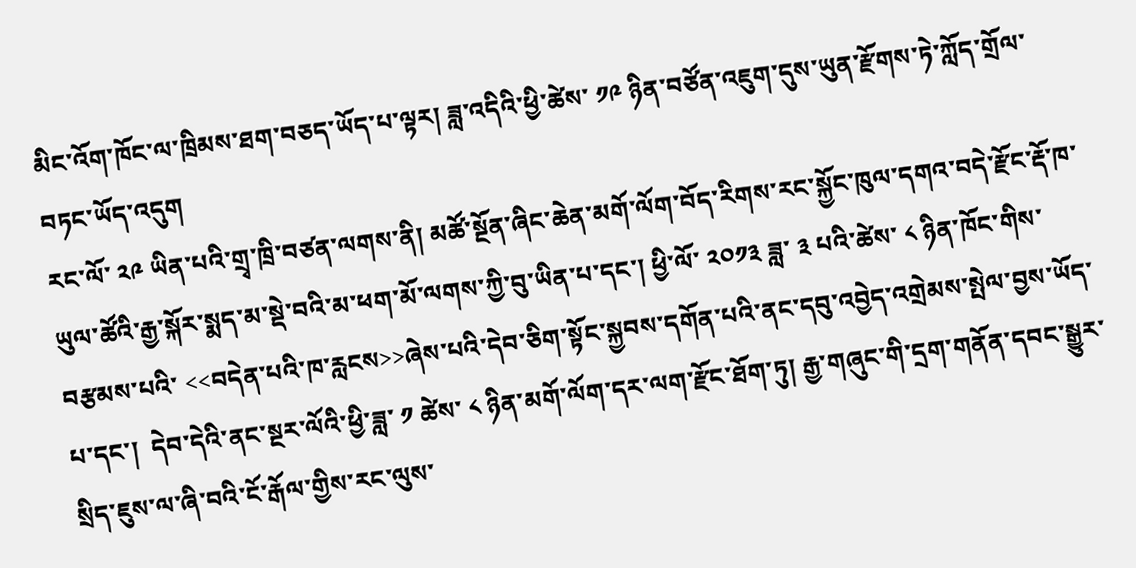མིང་འོག་ཁོང་ལ་ཁྲིམས་ཐག་བཅད་ཡོད་པ་ལྟར། ཟླ་འདིའི་ཕྱི་ཚེས་ ༡༩ ཉིན་བཙོན་འཇུག་དུས་ཡུན་རྫོགས་ཏེ་ཀློད་གྲོལ་བཏང་ཡོད་འདུག
རང་ལོ་ ༢༩ ཡིན་པའི་གྲྭ་ཁྲི་བཙན་ལགས་ནི། མཚོ་སྔོན་ཞིང་ཆེན་མགོ་ལོག་བོད་རིགས་རང་སྐྱོང་ཁུལ་དགའ་བདེ་རྫོང་རྡོ་ཁ་ཡུལ་ཚོའི་རྒྱ་སྐོར་སྨད་མ་སྡེ་བའི་མ་ཕག་མོ་ལགས་ཀྱི་བུ་ཡིན་པ་དང་། ཕྱི་ལོ་ ༢༠༡༣ ཟླ་ ༣ པའི་ཚེས་ ༨ ཉིན་ཁོང་གིས་བརྩམས་པའི་ <<བདེན་པའི་ཁ་རླངས>>ཞེས་པའི་དེབ་ཅིག་སྟོང་སྐྱབས་དགོན་པའི་ནང་དབུ་འབྱེད་འགྲེམས་སྤེལ་བྱས་ཡོད་པ་དང་།  དེབ་དེའི་ནང་སྔར་ལོའི་ཕྱི་ཟླ་ ༡ ཚེས་ ༨ ཉིན་མགོ་ལོག་དར་ལག་རྫོང་ཐོག་ཏུ། རྒྱ་གཞུང་གི་དྲག་གནོན་དབང་སྒྱུར་སྲིད་ཇུས་ལ་ཞི་བའི་ངོ་རྒོལ་གྱིས་རང་ལུས་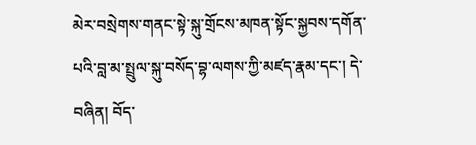མེར་བསྲེགས་གནང་སྟེ་སྐུ་གྲོངས་མཁན་སྟོང་སྐྱབས་དགོན་པའི་བླ་མ་སྤྲུལ་སྐུ་བསོད་བྷ་ལགས་ཀྱི་མཛད་རྣམ་དང་། དེ་བཞིན། བོད་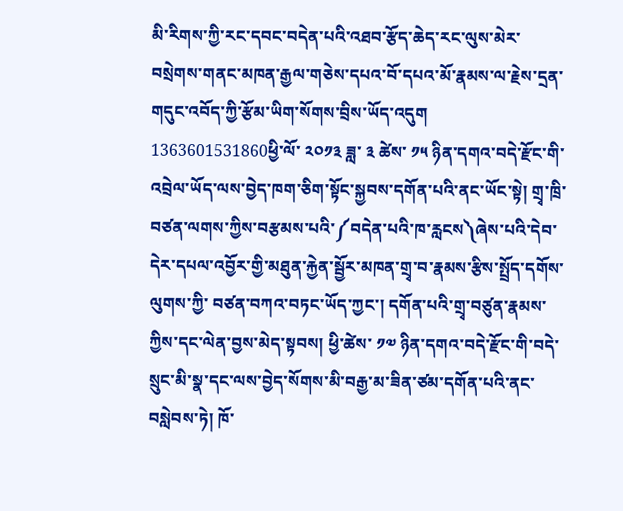མི་རིགས་ཀྱི་རང་དབང་བདེན་པའི་འཐབ་རྩོད་ཆེད་རང་ལུས་མེར་བསྲེགས་གནང་མཁན་རྒྱལ་གཅེས་དཔའ་བོ་དཔའ་མོ་རྣམས་ལ་རྗེས་དྲན་གདུང་འབོད་ཀྱི་རྩོམ་ཡིག་སོགས་བྲིས་ཡོད་འདུག
1363601531860ཕྱི་ལོ་ ༢༠༡༣ ཟླ་ ༣ ཚེས་ ༡༥ ཉིན་དགའ་བདེ་རྫོང་གི་འབྲེལ་ཡོད་ལས་བྱེད་ཁག་ཅིག་སྟོང་སྐྱབས་དགོན་པའི་ནང་ཡོང་སྟེ། གྲྭ་ཁྲི་བཙན་ལགས་ཀྱིས་བརྩམས་པའི་༼བདེན་པའི་ཁ་རླངས༽ཞེས་པའི་དེབ་དེར་དཔལ་འབྱོར་གྱི་མཐུན་རྐྱེན་སྦྱོར་མཁན་གྲྭ་བ་རྣམས་རྩིས་སྤྲོད་དགོས་ལུགས་ཀྱི་ བཙན་བཀའ་བཏང་ཡོད་ཀྱང་། དགོན་པའི་གྲྭ་བཙུན་རྣམས་ཀྱིས་དང་ལེན་བྱས་མེད་སྟབས། ཕྱི་ཚེས་ ༡༧ ཉིན་དགའ་བདེ་རྫོང་གི་བདེ་སྲུང་མི་སྣ་དང་ལས་བྱེད་སོགས་མི་བརྒྱ་མ་ཟིན་ཙམ་དགོན་པའི་ནང་བསླེབས་ཏེ། ཁོ་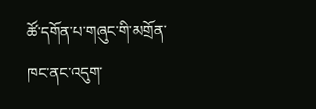ཚོ་དགོན་པ་གཞུང་གི་མགྲོན་ཁང་ནང་འདུག་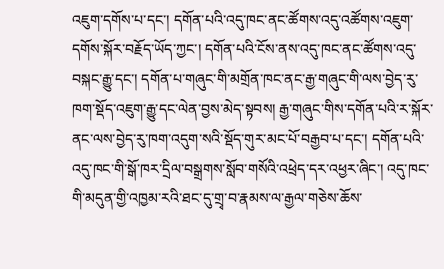འཇུག་དགོས་པ་དང་། དགོན་པའི་འདུ་ཁང་ནང་ཚོགས་འདུ་འཚོགས་འཇུག་དགོས་སྐོར་བརྗོད་ཡོད་ཀྱང་། དགོན་པའི་ངོས་ནས་འདུ་ཁང་ནང་ཚོགས་འདུ་བསྐང་རྒྱུ་དང་། དགོན་པ་གཞུང་གི་མགྲོན་ཁང་ནང་རྒྱ་གཞུང་གི་ལས་བྱེད་རུ་ཁག་སྡོད་འཇུག་རྒྱུ་དང་ལེན་བྱས་མེད་སྟབས། རྒྱ་གཞུང་གིས་དགོན་པའི་ར་སྐོར་ནང་ལས་བྱེད་རུ་ཁག་འདུག་སའི་སྡོད་གུར་མང་པོ་བརྒྱབ་པ་དང་། དགོན་པའི་འདུ་ཁང་གི་སྒོ་ཁར་དྲིལ་བསྒྲགས་སློབ་གསོའི་འཕྲེད་དར་འཕྱར་ཞིང་། འདུ་ཁང་གི་མདུན་གྱི་འཁྱམ་རའི་ཐང་དུ་གྲྭ་བ་རྣམས་ལ་རྒྱལ་གཅེས་ཆོས་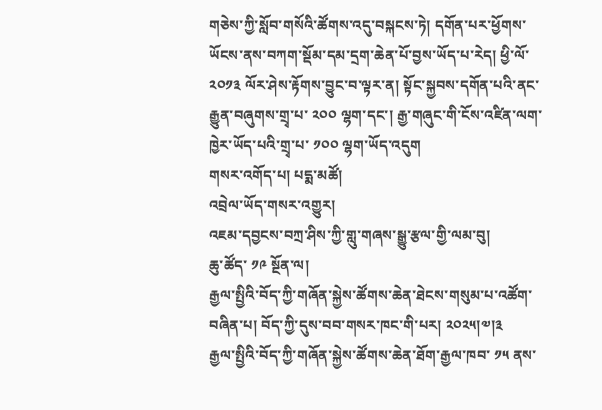གཅེས་ཀྱི་སློབ་གསོའི་ཚོགས་འདུ་བསྐངས་ཏེ། དགོན་པར་ཕྱོགས་ཡོངས་ནས་བཀག་སྡོམ་དམ་དྲག་ཆེན་པོ་བྱས་ཡོད་པ་རེད། ཕྱི་ལོ་ ༢༠༡༣ ལོར་ཤེས་རྟོགས་བྱུང་བ་ལྟར་ན། སྟོང་སྐྱབས་དགོན་པའི་ནང་རྒྱུན་བཞུགས་གྲྭ་པ་ ༢༠༠ ལྷག་དང་། རྒྱ་གཞུང་གི་ངོས་འཛིན་ལག་ཁྱེར་ཡོད་པའི་གྲྭ་པ་ ༡༠༠ ལྷག་ཡོད་འདུག
གསར་འགོད་པ། པདྨ་མཚོ།
འབྲེལ་ཡོད་གསར་འགྱུར།
འཇམ་དབྱངས་བཀྲ་ཤིས་ཀྱི་གླུ་གཞས་སྒྱུ་རྩལ་གྱི་ལམ་བུ།
ཆུ་ཚོད་ ༡༩ སྔོན་ལ།
རྒྱལ་སྤྱིའི་བོད་ཀྱི་གཞོན་སྐྱེས་ཚོགས་ཆེན་ཐེངས་གསུམ་པ་འཚོག་བཞིན་པ། བོད་ཀྱི་དུས་བབ་གསར་ཁང་གི་པར། ༢༠༢༥།༧།༣
རྒྱལ་སྤྱིའི་བོད་ཀྱི་གཞོན་སྐྱེས་ཚོགས་ཆེན་ཐོག་རྒྱལ་ཁབ་ ༡༥ ནས་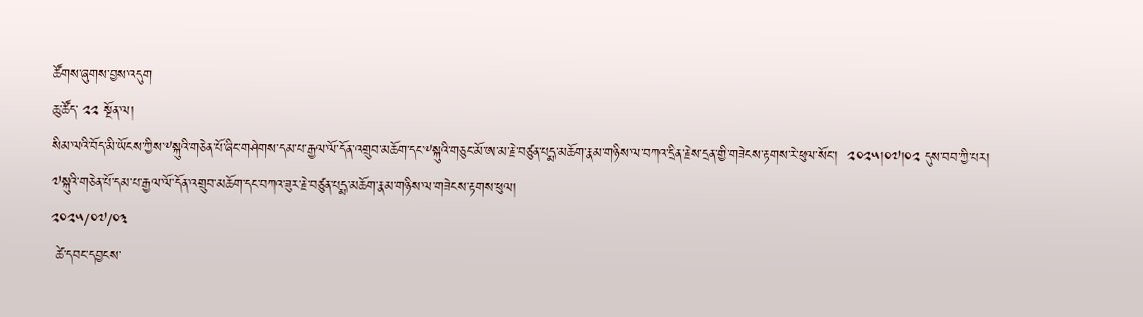ཚོགས་ཞུགས་བྱས་འདུག
ཆུ་ཚོད་ ༢༢ སྔོན་ལ།
སིམ་ལའི་བོད་མི་ཡོངས་ཀྱིས་༸སྐུའི་གཅེན་པོ་ཞིང་གཤེགས་དམ་པ་རྒྱལ་ལོ་དོན་འགྲུབ་མཆོག་དང་༸སྐུའི་གཅུང་མོ་ཨ་མ་རྗེ་བཙུན་པདྨ་མཆོག་རྣམ་གཉིས་ལ་བཀའ་དྲིན་རྗེས་དྲན་གྱི་གཟེངས་རྟགས་རེ་ཕུལ་སོང་།  ༢༠༢༥།༠༧།༠༢ དུས་བབ་ཀྱི་པར།
༧སྐུའི་གཅེན་པོ་དམ་པ་རྒྱལ་ལོ་དོན་འགྲུབ་མཆོག་དང་བཀའ་ཟུར་རྗེ་བཙུན་པདྨ་མཆོག་རྣམ་གཉིས་ལ་གཟེངས་རྟགས་ཕུལ།
༢༠༢༥/༠༧/༠༣
 ཚེ་དབང་དབྱངས་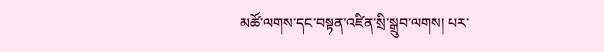མཚོ་ལགས་དང་བསྟན་འཛིན་སྲི་སྒྲུབ་ལགས། པར་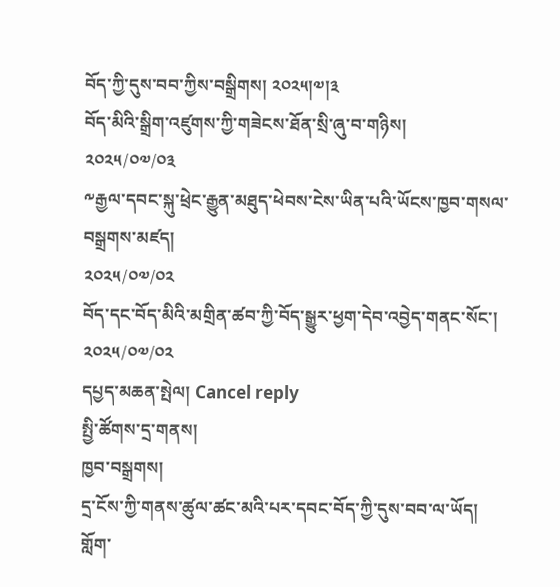བོད་ཀྱི་དུས་བབ་ཀྱིས་བསྒྲིགས། ༢༠༢༥།༧།༣
བོད་མིའི་སྒྲིག་འཛུགས་ཀྱི་གཟེངས་ཐོན་སྲི་ཞུ་བ་གཉིས།
༢༠༢༥/༠༧/༠༣
༸རྒྱལ་དབང་སྐུ་ཕྲེང་རྒྱུན་མཐུད་ཕེབས་ངེས་ཡིན་པའི་ཡོངས་ཁྱབ་གསལ་བསྒྲགས་མཛད།
༢༠༢༥/༠༧/༠༢
བོད་དང་བོད་མིའི་མགྲིན་ཚབ་ཀྱི་བོད་སྒྱུར་ཕྱག་དེབ་འབྱེད་གནང་སོང་།
༢༠༢༥/༠༧/༠༢
དཔྱད་མཆན་སྤེལ། Cancel reply
སྤྱི་ཚོགས་དྲ་གནས།
ཁྱབ་བསྒྲགས།
དྲ་ངོས་ཀྱི་གནས་ཚུལ་ཚང་མའི་པར་དབང་བོད་ཀྱི་དུས་བབ་ལ་ཡོད།
གློག་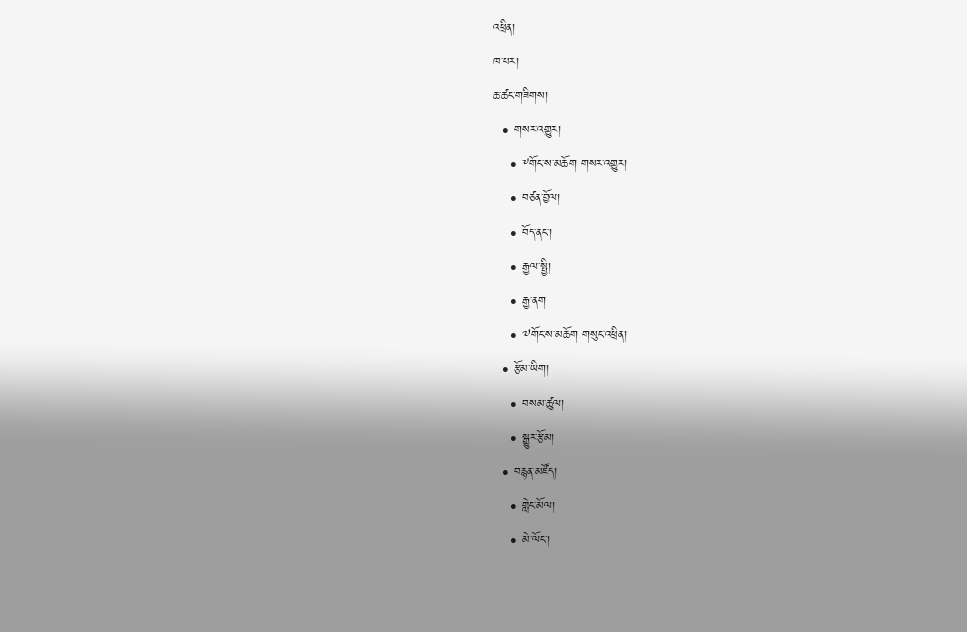འཕྲིན།
ཁ་པར།
ཆ་ཚང་གཟིགས།
  • གསར་འགྱུར།
    • ༸གོང་ས་མཆོག གསར་འགྱུར།
    • བཙན་བྱོལ།
    • བོད་ནང་།
    • རྒྱལ་སྤྱི།
    • རྒྱ་ནག
    • ༧གོང་ས་མཆོག གསུང་འཕྲིན།
  • རྩོམ་ཡིག།
    • བསམ་ཚུལ།
    • སྒྱུར་རྩོམ།
  • བརྙན་མཛོད།
    • གླེང་མོལ།
    • མེ་ལོང་།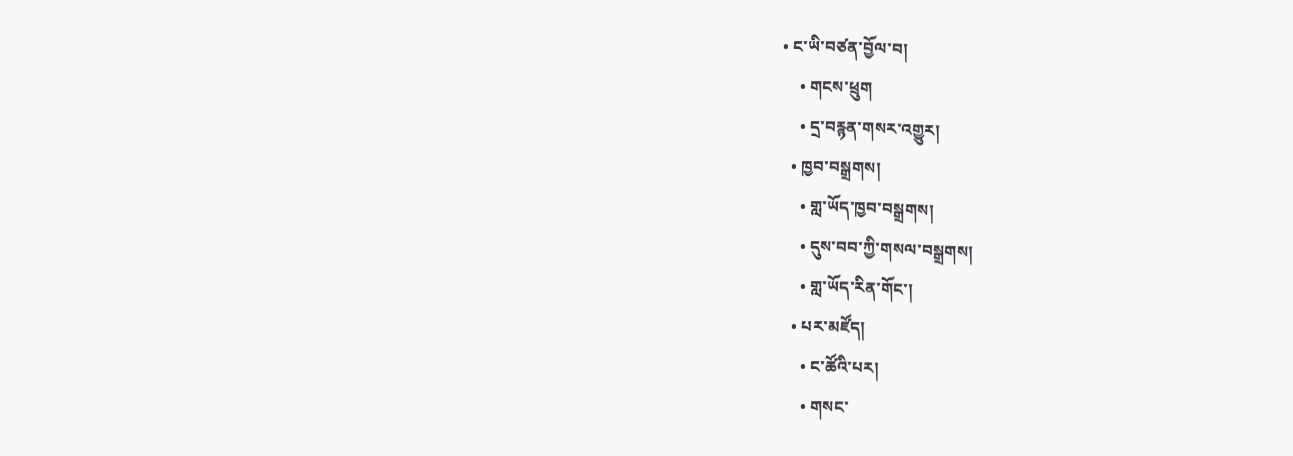• ང་ཡི་བཙན་བྱོལ་བ།
    • གངས་ཕྲུག
    • དྲ་བརྙན་གསར་འགྱུར།
  • ཁྱབ་བསྒྲགས།
    • གླ་ཡོད་ཁྱབ་བསྒྲགས།
    • དུས་བབ་ཀྱི་གསལ་བསྒྲགས།
    • གླ་ཡོད་རིན་གོང་།
  • པར་མཛོད།
    • ང་ཚོའི་པར།
    • གསང་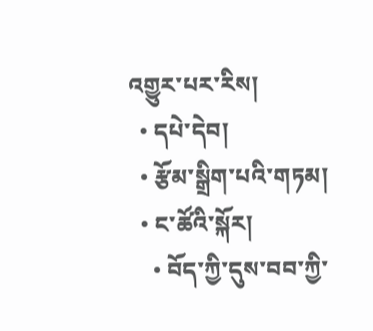འགྱུར་པར་རིས།
  • དཔེ་དེབ།
  • རྩོམ་སྒྲིག་པའི་གཏམ།
  • ང་ཚོའི་སྐོར།
    • བོད་ཀྱི་དུས་བབ་ཀྱི་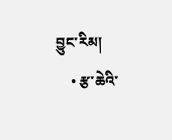བྱུང་རིམ།
    • རྩ་ཆེའི་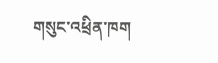གསུང་འཕྲིན་ཁག